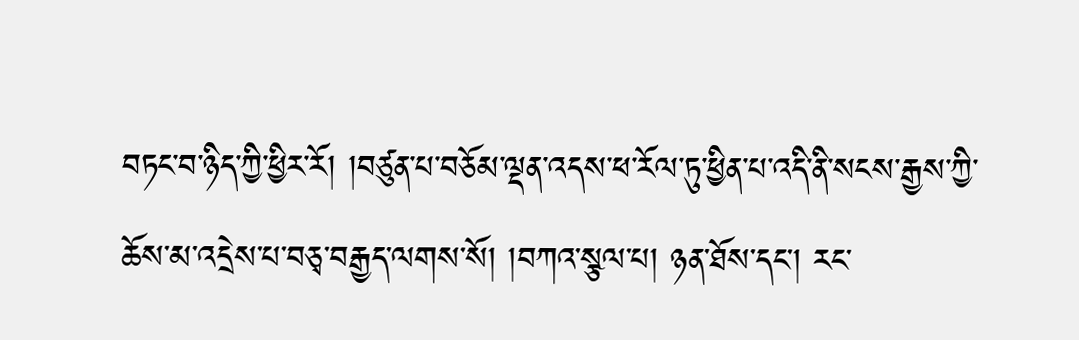བཏང་བ་ཉིད་ཀྱི་ཕྱིར་རོ། །བཙུན་པ་བཅོམ་ལྡན་འདས་ཕ་རོལ་ཏུ་ཕྱིན་པ་འདི་ནི་སངས་རྒྱས་ཀྱི་ཆོས་མ་འདྲེས་པ་བཅྭ་བརྒྱད་ལགས་སོ། །བཀའ་སྩལ་པ། ཉན་ཐོས་དང་། རང་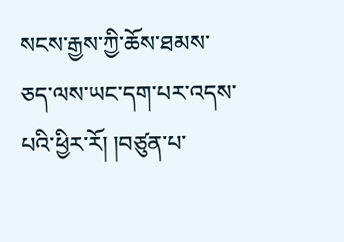སངས་རྒྱས་ཀྱི་ཆོས་ཐམས་ཅད་ལས་ཡང་དག་པར་འདས་པའི་ཕྱིར་རོ། །བཙུན་པ་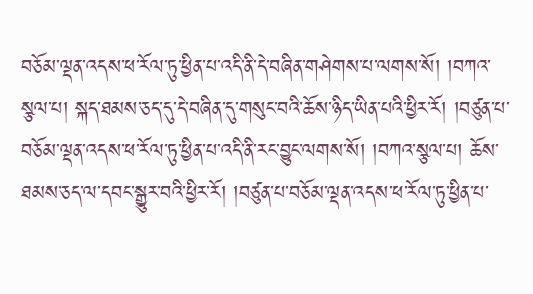བཅོམ་ལྡན་འདས་ཕ་རོལ་ཏུ་ཕྱིན་པ་འདི་ནི་དེ་བཞིན་གཤེགས་པ་ལགས་སོ། །བཀའ་སྩལ་པ། སྐད་ཐམས་ཅད་དུ་དེ་བཞིན་དུ་གསུང་བའི་ཆོས་ཉིད་ཡིན་པའི་ཕྱིར་རོ། །བཙུན་པ་བཅོམ་ལྡན་འདས་ཕ་རོལ་ཏུ་ཕྱིན་པ་འདི་ནི་རང་བྱུང་ལགས་སོ། །བཀའ་སྩལ་པ། ཆོས་ཐམས་ཅད་ལ་དབང་སྒྱུར་བའི་ཕྱིར་རོ། །བཙུན་པ་བཅོམ་ལྡན་འདས་ཕ་རོལ་ཏུ་ཕྱིན་པ་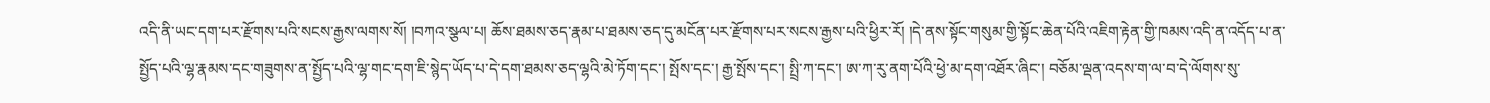འདི་ནི་ཡང་དག་པར་རྫོགས་པའི་སངས་རྒྱས་ལགས་སོ། །བཀའ་སྩལ་པ། ཆོས་ཐམས་ཅད་རྣམ་པ་ཐམས་ཅད་དུ་མངོན་པར་རྫོགས་པར་སངས་རྒྱས་པའི་ཕྱིར་རོ། །དེ་ནས་སྟོང་གསུམ་གྱི་སྟོང་ཆེན་པོའི་འཇིག་རྟེན་གྱི་ཁམས་འདི་ན་འདོད་པ་ན་སྤྱོད་པའི་ལྷ་རྣམས་དང་གཟུགས་ན་སྤྱོད་པའི་ལྷ་གང་དག་ཇི་སྙེད་ཡོད་པ་དེ་དག་ཐམས་ཅད་ལྷའི་མེ་ཏོག་དང་། སྤོས་དང་། རྒྱ་སྤོས་དང་། སྤྲི་ཀ་དང་། ཨ་ཀ་རུ་ནག་པོའི་ཕྱེ་མ་དག་འཐོར་ཞིང་། བཅོམ་ལྡན་འདས་ག་ལ་བ་དེ་ལོགས་སུ་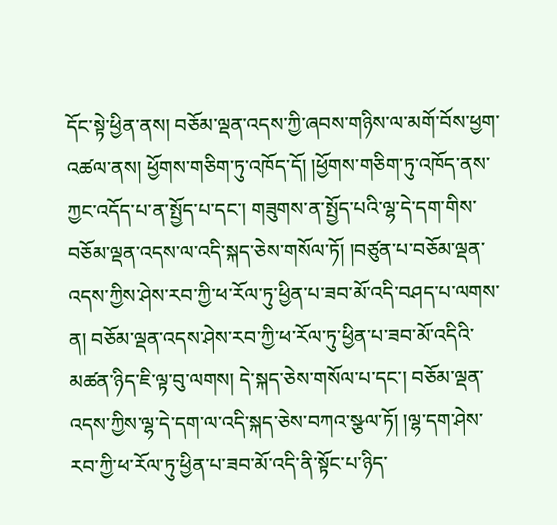དོང་སྟེ་ཕྱིན་ནས། བཅོམ་ལྡན་འདས་ཀྱི་ཞབས་གཉིས་ལ་མགོ་བོས་ཕྱག་འཚལ་ནས། ཕྱོགས་གཅིག་ཏུ་འཁོད་དོ། །ཕྱོགས་གཅིག་ཏུ་འཁོད་ནས་ཀྱང་འདོད་པ་ན་སྤྱོད་པ་དང་། གཟུགས་ན་སྤྱོད་པའི་ལྷ་དེ་དག་གིས་བཅོམ་ལྡན་འདས་ལ་འདི་སྐད་ཅེས་གསོལ་ཏོ། །བཙུན་པ་བཅོམ་ལྡན་འདས་ཀྱིས་ཤེས་རབ་ཀྱི་ཕ་རོལ་ཏུ་ཕྱིན་པ་ཟབ་མོ་འདི་བཤད་པ་ལགས་ན། བཅོམ་ལྡན་འདས་ཤེས་རབ་ཀྱི་ཕ་རོལ་ཏུ་ཕྱིན་པ་ཟབ་མོ་འདིའི་མཚན་ཉིད་ཇི་ལྟ་བུ་ལགས། དེ་སྐད་ཅེས་གསོལ་པ་དང་། བཅོམ་ལྡན་འདས་ཀྱིས་ལྷ་དེ་དག་ལ་འདི་སྐད་ཅེས་བཀའ་སྩལ་ཏོ། །ལྷ་དག་ཤེས་རབ་ཀྱི་ཕ་རོལ་ཏུ་ཕྱིན་པ་ཟབ་མོ་འདི་ནི་སྟོང་པ་ཉིད་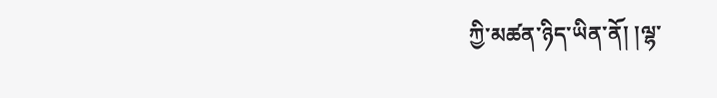ཀྱི་མཚན་ཉིད་ཡིན་ནོ། །ལྷ་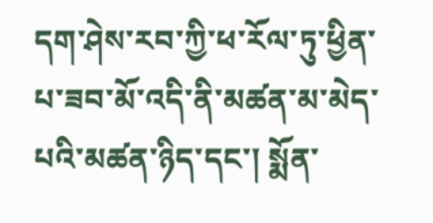དག་ཤེས་རབ་ཀྱི་ཕ་རོལ་ཏུ་ཕྱིན་པ་ཟབ་མོ་འདི་ནི་མཚན་མ་མེད་པའི་མཚན་ཉིད་དང་། སྨོན་